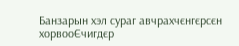Банзарын хэл сураг авчрахчєнгєрсєн хорвооЄчигдєр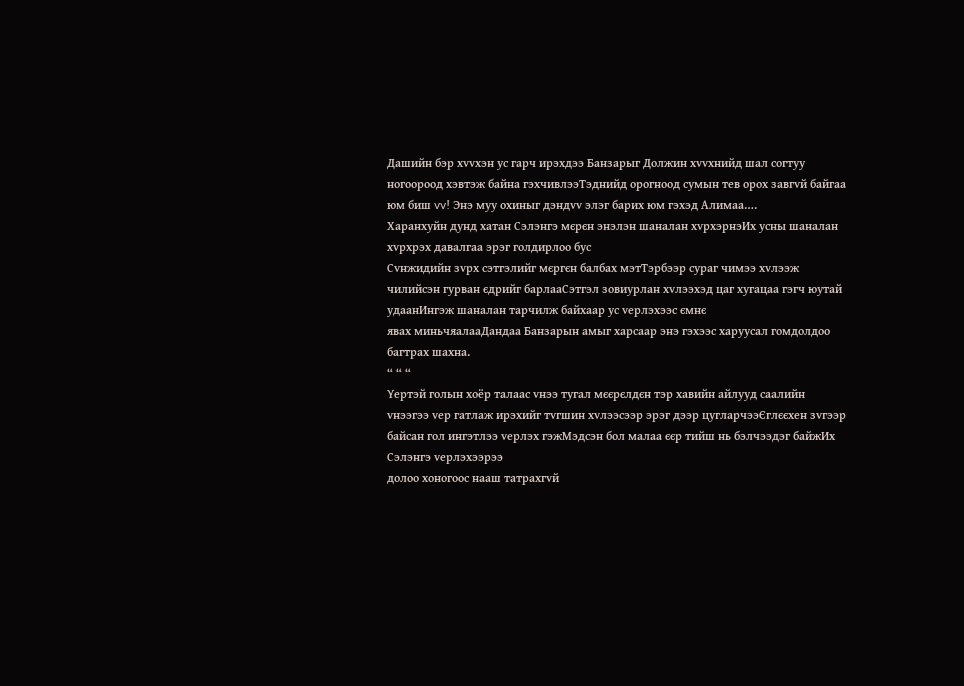Дашийн бэр хvvхэн ус гарч ирэхдээ Банзарыг Должин хvvхнийд шал согтуу ногоороод хэвтэж байна гэхчивлээТэднийд орогноод сумын тев орох завгvй байгаа юм биш vv! Энэ муу охиныг дэндvv элэг барих юм гэхэд Алимаа….
Харанхуйн дунд хатан Сэлэнгэ мєрєн энэлэн шаналан хvрхэрнэИх усны шаналан хvрхрэх давалгаа эрэг голдирлоо бус
Сvнжидийн зvрх сэтгэлийг мєргєн балбах мэтТэрбээр сураг чимээ хvлээж чилийсэн гурван єдрийг барлааСэтгэл зовиурлан хvлээхэд цаг хугацаа гэгч юутай удаанИнгэж шаналан тарчилж байхаар ус vерлэхээс ємнє
явах миньчяалааДандаа Банзарын амыг харсаар энэ гэхээс харуусал гомдолдоо багтрах шахна.
“ “ “
Yертэй голын хоёр талаас vнээ тугал мєєрєлдєн тэр хавийн айлууд саалийн vнээгээ vер гатлаж ирэхийг тvгшин хvлээсээр эрэг дээр цугларчээЄглєєхен зvгээр байсан гол ингэтлээ vерлэх гэжМэдсэн бол малаа єєр тийш нь бэлчээдэг байжИх Сэлэнгэ vерлэхээрээ
долоо хоногоос нааш татрахгvй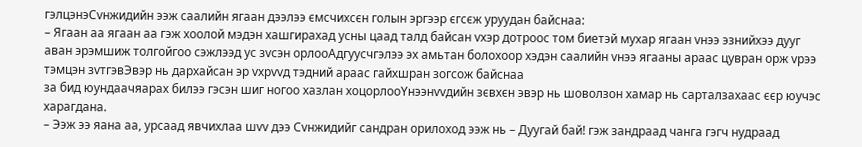гэлцэнэСvнжидийн ээж саалийн ягаан дээлээ ємсчихсєн голын эргээр єгсєж уруудан байснаа:
– Ягаан аа ягаан аа гэж хоолой мэдэн хашгирахад усны цаад талд байсан vхэр дотроос том биетэй мухар ягаан vнээ эзнийхээ дууг аван эрэмшиж толгойгоо сэжлээд ус зvсэн орлооАдгуусчгэлээ эх амьтан болохоор хэдэн саалийн vнээ ягааны араас цувран орж vрээ тэмцэн зvтгэвЭвэр нь дархайсан эр vхрvvд тэдний араас гайхшран зогсож байснаа
за бид юундаачяарах билээ гэсэн шиг ногоо хазлан хоцорлооYнээнvvдийн зєвхєн эвэр нь шоволзон хамар нь сарталзахаас єєр юучэс харагдана.
– Ээж ээ яана аа, урсаад явчихлаа шvv дээ Сvнжидийг сандран орилоход ээж нь – Дуугай бай! гэж зандраад чанга гэгч нудраад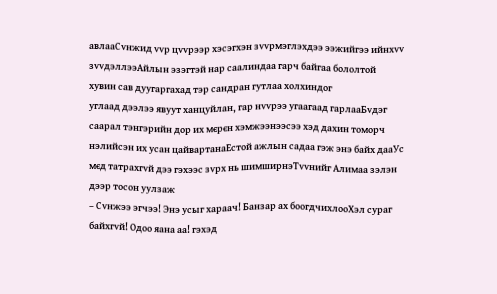авлааСvнжид vvр цvvрээр хэсэгхэн зvvрмэглэхдээ ээжийгээ ийнхvv зvvдэллээАйлын эзэгтэй нар саалиндаа гарч байгаа бололтой хувин сав дуугаргахад тэр сандран гутлаа холхиндог
углаад дээлээ явуут ханцуйлан, гар нvvрээ угаагаад гарлааБvдэг саарал тэнгэрийн дор их мєрєн хэмжээнээсээ хэд дахин томорч нэлийсэн их усан цайвартанаЕстой ажлын садаа гэж энэ байх дааУс мєд татрахгvй дээ гэхээс зvрх нь шимширнэТvvнийг Алимаа зэлэн дээр тосон уулзаж
– Сvнжээ эгчээ! Энэ усыг хараач! Банзар ах боогдчихлооХэл сураг байхгvй! Одоо яана аа! гэхэд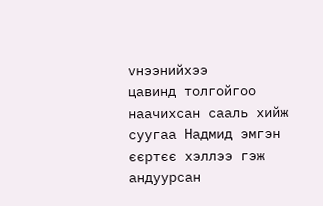vнээнийхээ
цавинд толгойгоо наачихсан сааль хийж суугаа Надмид эмгэн єєртєє хэллээ гэж андуурсан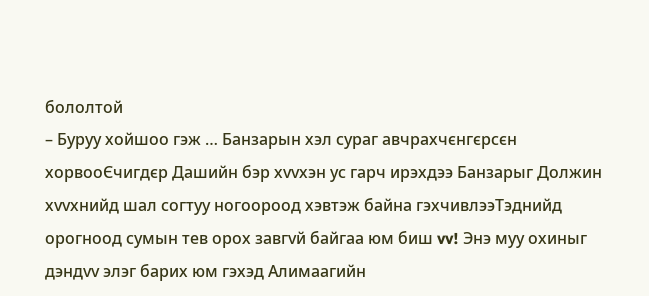бололтой
– Буруу хойшоо гэж … Банзарын хэл сураг авчрахчєнгєрсєн хорвооЄчигдєр Дашийн бэр хvvхэн ус гарч ирэхдээ Банзарыг Должин хvvхнийд шал согтуу ногоороод хэвтэж байна гэхчивлээТэднийд орогноод сумын тев орох завгvй байгаа юм биш vv! Энэ муу охиныг дэндvv элэг барих юм гэхэд Алимаагийн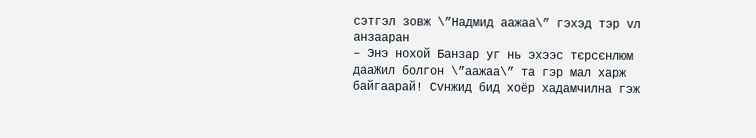сэтгэл зовж \”Надмид аажаа\” гэхэд тэр vл анзааран
– Энэ нохой Банзар уг нь эхээс тєрсєнлюм дааЖил болгон \”аажаа\” та гэр мал харж байгаарай! Сvнжид бид хоёр хадамчилна гэж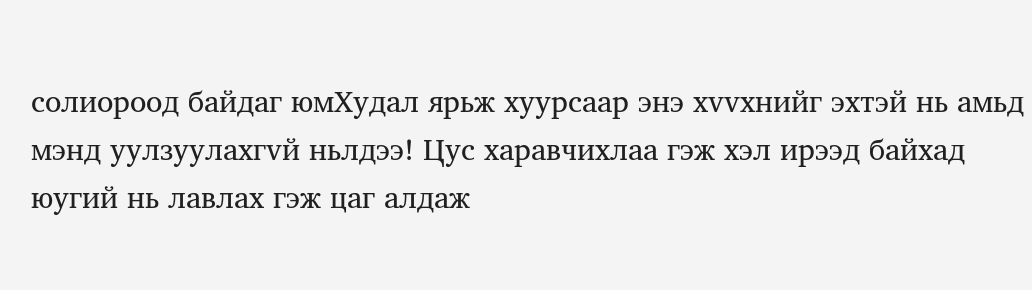солиороод байдаг юмХудал ярьж хуурсаар энэ хvvхнийг эхтэй нь амьд мэнд уулзуулахгvй ньлдээ! Цус харавчихлаа гэж хэл ирээд байхад юугий нь лавлах гэж цаг алдаж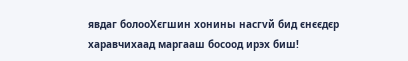явдаг болооХєгшин хонины насгvй бид єнєєдєр харавчихаад маргааш босоод ирэх биш!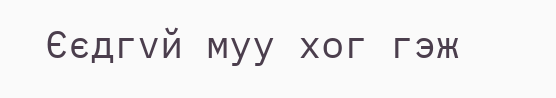Єєдгvй муу хог гэж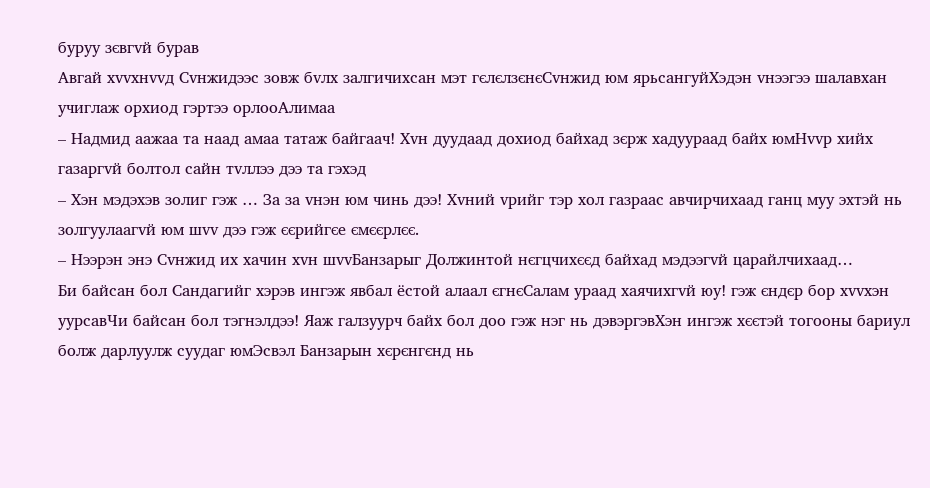буруу зєвгvй бурав
Авгай хvvхнvvд Сvнжидээс зовж бvлх залгичихсан мэт гєлєлзєнєСvнжид юм ярьсангуйХэдэн vнээгээ шалавхан учиглаж орхиод гэртээ орлооАлимаа
– Надмид аажаа та наад амаа татаж байгаач! Хvн дуудаад дохиод байхад зєрж хадуураад байх юмНvvр хийх газаргvй болтол сайн тvллээ дээ та гэхэд
– Хэн мэдэхэв золиг гэж … За за vнэн юм чинь дээ! Хvний vрийг тэр хол газраас авчирчихаад ганц муу эхтэй нь золгуулаагvй юм шvv дээ гэж єєрийгєе ємєєрлєє.
– Нээрэн энэ Сvнжид их хачин хvн шvvБанзарыг Должинтой нєгцчихєєд байхад мэдээгvй царайлчихаад…
Би байсан бол Сандагийг хэрэв ингэж явбал ёстой алаал єгнєСалам ураад хаячихгvй юу! гэж єндєр бор хvvхэн уурсавЧи байсан бол тэгнэлдээ! Яаж галзуурч байх бол доо гэж нэг нь дэвэргэвХэн ингэж хєєтэй тогооны бариул болж дарлуулж суудаг юмЭсвэл Банзарын хєрєнгєнд нь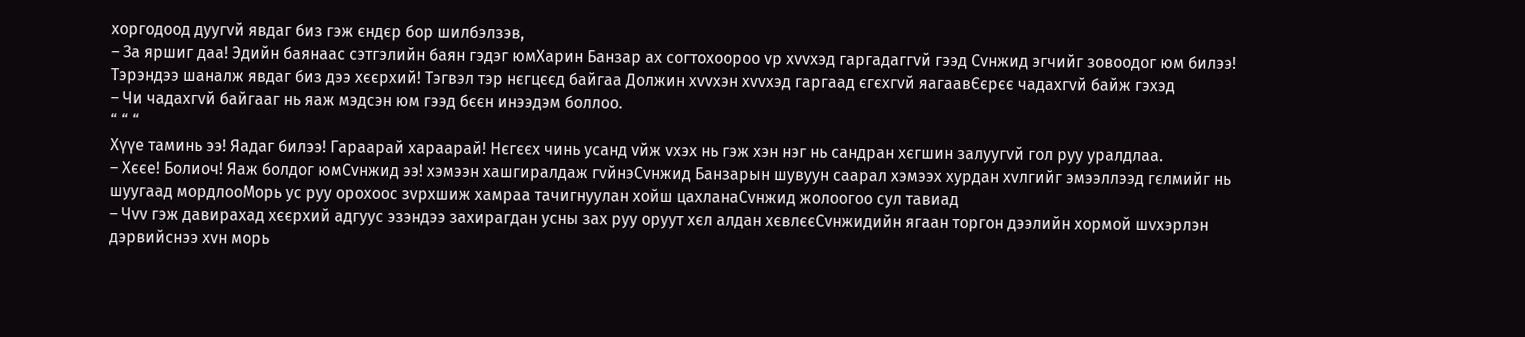хоргодоод дуугvй явдаг биз гэж єндєр бор шилбэлзэв,
– За яршиг даа! Эдийн баянаас сэтгэлийн баян гэдэг юмХарин Банзар ах согтохоороо vр хvvхэд гаргадаггvй гээд Сvнжид эгчийг зовоодог юм билээ!
Тэрэндээ шаналж явдаг биз дээ хєєрхий! Тэгвэл тэр нєгцєєд байгаа Должин хvvхэн хvvхэд гаргаад єгєхгvй яагаавЄєрєє чадахгvй байж гэхэд
– Чи чадахгvй байгааг нь яаж мэдсэн юм гээд бєєн инээдэм боллоо.
“ “ “
Хүүе таминь ээ! Яадаг билээ! Гараарай хараарай! Нєгєєх чинь усанд vйж vхэх нь гэж хэн нэг нь сандран хєгшин залуугvй гол руу уралдлаа.
– Хєєе! Болиоч! Яаж болдог юмСvнжид ээ! хэмээн хашгиралдаж гvйнэСvнжид Банзарын шувуун саарал хэмээх хурдан хvлгийг эмээллээд гєлмийг нь шуугаад мордлооМорь ус руу орохоос зvрхшиж хамраа тачигнуулан хойш цахланаСvнжид жолоогоо сул тавиад
– Чvv гэж давирахад хєєрхий адгуус эзэндээ захирагдан усны зах руу оруут хєл алдан хєвлєєСvнжидийн ягаан торгон дээлийн хормой шvхэрлэн дэрвийснээ хvн морь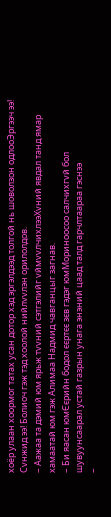хоёр улаан хоормог татах усан дотор хэд эргэлдээд толгой нь шоволзон одлооЭргээч ээ! Сvнжид ээ! Болиоч гэж тэд хоолой нийлvvлэн орилолдов.
– Аажаа та дэмий юм ярьж тvvний сэтгэлийг vймvvлчихлээХvний явдал танд ямар хамаатай юм гэж Алимаа Надмид чавганцыг загнав.
– Би яасан юмЄєрийн бодол єєртєє зєв гэдэг юмМориноосоо салчихгvй бол шувуунсаарал устай газрын унага энэний цаад талд гарчлтаараа гэснээ
–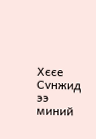Хєєе Сvнжид ээ миний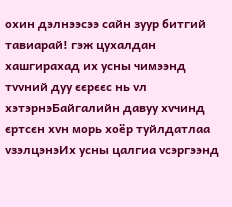охин дэлнээсээ сайн зуур битгий тавиарай! гэж цухалдан хашгирахад их усны чимээнд тvvний дуу єєрєєс нь vл хэтэрнэБайгалийн давуу хvчинд єртсєн хvн морь хоёр туйлдатлаа vзэлцэнэИх усны цалгиа vсэргээнд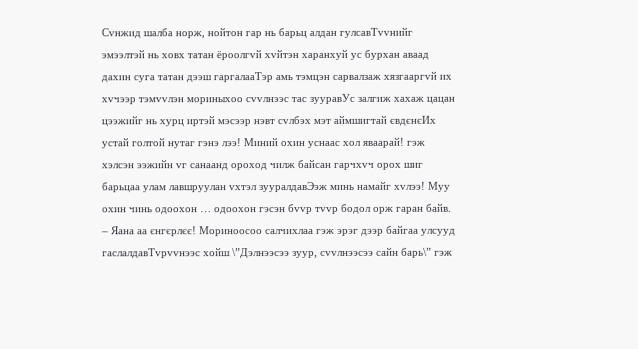Сvнжид шалба норж, нойтон гар нь барьц алдан гулсавТvvнийг эмээлтэй нь ховх татан ёроолгvй хvйтэн харанхуй ус бурхан аваад дахин суга татан дээш гаргалааТэр амь тэмцэн сарвалзаж хязгааргvй их хvчээр тэмvvлэн мориныхоо сvvлнээс тас зууравУс залгиж хахаж цацан цээжийг нь хурц иртэй мэсээр нэвт сvлбэх мэт аймшигтай євдєнєИх устай голтой нутаг гэнэ лээ! Миний охин уснаас хол яваарай! гэж хэлсэн ээжийн vг санаанд ороход чилж байсан гарчхvч орох шиг барьцаа улам лавшруулан vхтэл зууралдавЭэж минь намайг хvлээ! Муу охин чинь одоохон … одоохон гэсэн бvvр тvvр бодол орж гаран байв.
– Яана аа єнгєрлєє! Мориноосоо салчихлаа гэж эрэг дээр байгаа улсууд гаслалдавТvрvvнээс хойш \”Дэлнээсээ зуур, сvvлнээсээ сайн барь\” гэж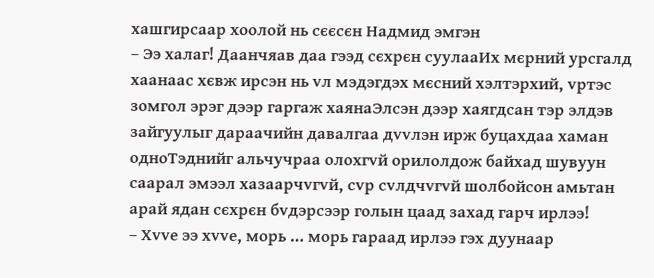хашгирсаар хоолой нь сєєсєн Надмид эмгэн
– Ээ халаг! Даанчяав даа гээд сєхрєн суулааИх мєрний урсгалд хаанаас хєвж ирсэн нь vл мэдэгдэх мєсний хэлтэрхий, vртэс зомгол эрэг дээр гаргаж хаянаЭлсэн дээр хаягдсан тэр элдэв зайгуулыг дараачийн давалгаа дvvлэн ирж буцахдаа хаман одноТэднийг альчучраа олохгvй орилолдож байхад шувуун саарал эмээл хазаарчvгvй, сvр сvлдчvгvй шолбойсон амьтан арай ядан сєхрєн бvдэрсээр голын цаад захад гарч ирлээ!
– Хvvе ээ хvvе, морь … морь гараад ирлээ гэх дуунаар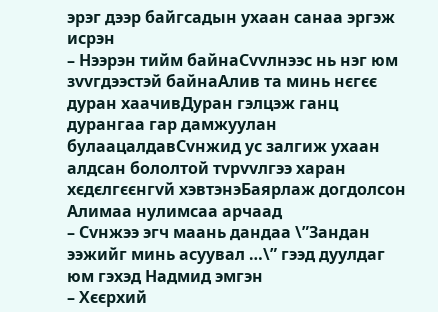эрэг дээр байгсадын ухаан санаа эргэж исрэн
– Нээрэн тийм байнаСvvлнээс нь нэг юм зvvгдээстэй байнаАлив та минь нєгєє дуран хаачивДуран гэлцэж ганц дурангаа гар дамжуулан булаацалдавСvнжид ус залгиж ухаан алдсан бололтой тvрvvлгээ харан хєдєлгєєнгvй хэвтэнэБаярлаж догдолсон Алимаа нулимсаа арчаад
– Сvнжээ эгч маань дандаа \”Зандан ээжийг минь асуувал …\” гээд дуулдаг юм гэхэд Надмид эмгэн
– Хєєрхий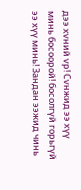дээ хvний vр! Сvнжид ээ хүү минь босоорой! босолгүй горьгүй ээ хүү минь! Зандан ээжид чинь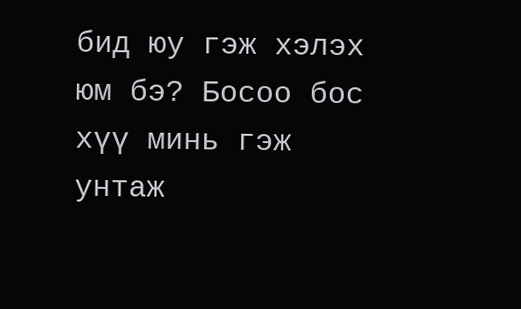бид юу гэж хэлэх юм бэ? Босоо бос хүү минь гэж унтаж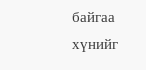байгаа хүнийг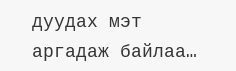дуудах мэт аргадаж байлаа…